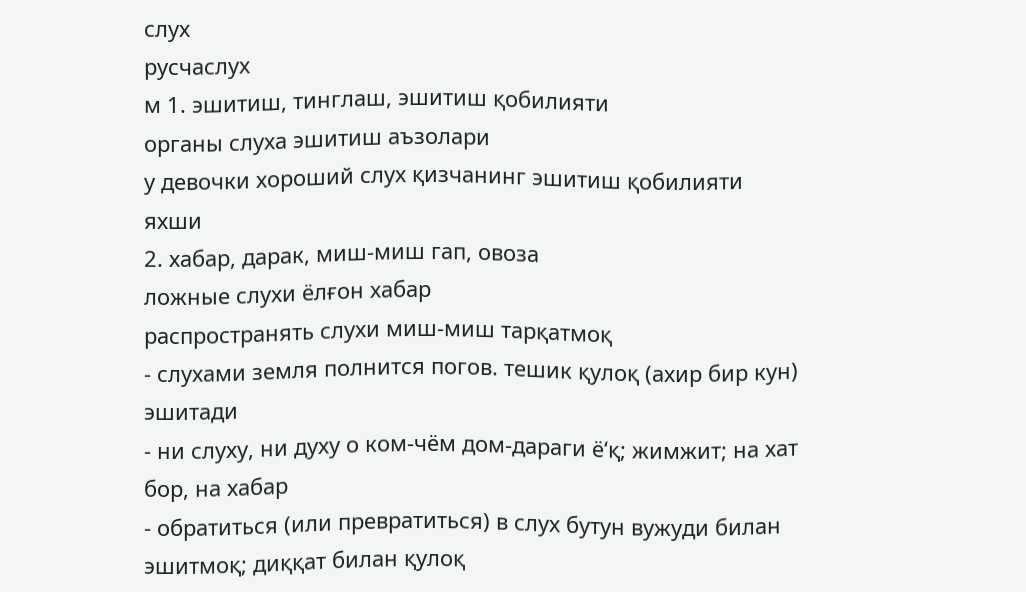слух
русчаслух
м 1. эшитиш, тинглаш, эшитиш қобилияти
органы слуха эшитиш аъзолари
у девочки хороший слух қизчанинг эшитиш қобилияти яхши
2. хабар, дарак, миш-миш гап, овоза
ложные слухи ёлғон хабар
распространять слухи миш-миш тарқатмоқ
- слухами земля полнится погов. тешик қулоқ (ахир бир кун) эшитади
- ни слуху, ни духу о ком-чём дом-дараги ёʻқ; жимжит; на хат бор, на хабар
- обратиться (или превратиться) в слух бутун вужуди билан эшитмоқ; диққат билан қулоқ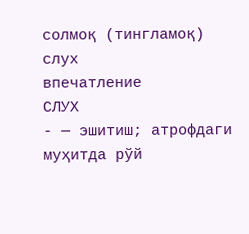солмоқ (тингламоқ)
слух
впечатление
СЛУХ
- — эшитиш; атрофдаги муҳитда рўй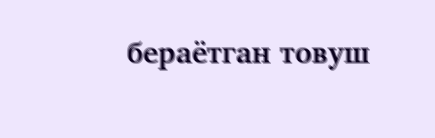бераётган товуш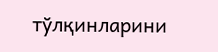тўлқинларини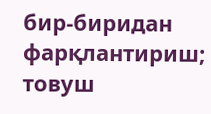бир-биридан фарқлантириш; товуш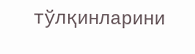тўлқинларини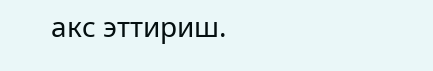акс эттириш.